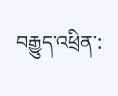བརྒྱུད་འཕྲིན་: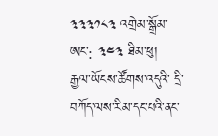༣༣༣༡༨༣ འགྲེམ་སྒྲོམ་ཨང་: ༣༤༣ ཐིམ་ཕུ།
རྒྱལ་ཡོངས་ཚོགས་འདུའི་ དྲི་བཀོད་ལས་རིམ་དང་པའི་ནང་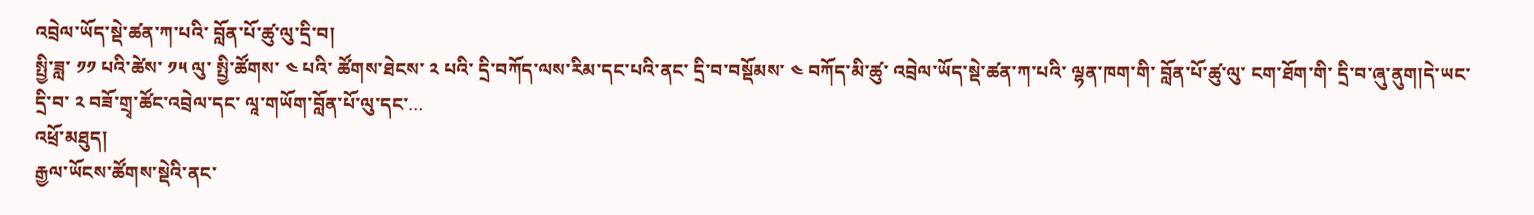འབྲེལ་ཡོད་སྡེ་ཚན་ཀ་པའི་ བློན་པོ་ཚུ་ལུ་དྲི་བ།
སྤྱི་ཟླ་ ༡༡ པའི་ཚེས་ ༡༥ ལུ་ སྤྱི་ཚོགས་ ༤ པའི་ ཚོགས་ཐེངས་ ༢ པའི་ དྲི་བཀོད་ལས་རིམ་དང་པའི་ནང་ དྲི་བ་བསྡོམས་ ༤ བཀོད་མི་ཚུ་ འབྲེལ་ཡོད་སྡེ་ཚན་ཀ་པའི་ ལྷན་ཁག་གི་ བློན་པོ་ཚུ་ལུ་ ངག་ཐོག་གི་ དྲི་བ་ཞུ་ནུག།དེ་ཡང་ དྲི་བ་ ༢ བཟོ་གྲྭ་ཚོང་འབྲེལ་དང་ ལཱ་གཡོག་བློན་པོ་ལུ་དང་…
འཕྲོ་མཐུད།
རྒྱལ་ཡོངས་ཚོགས་སྡེའི་ནང་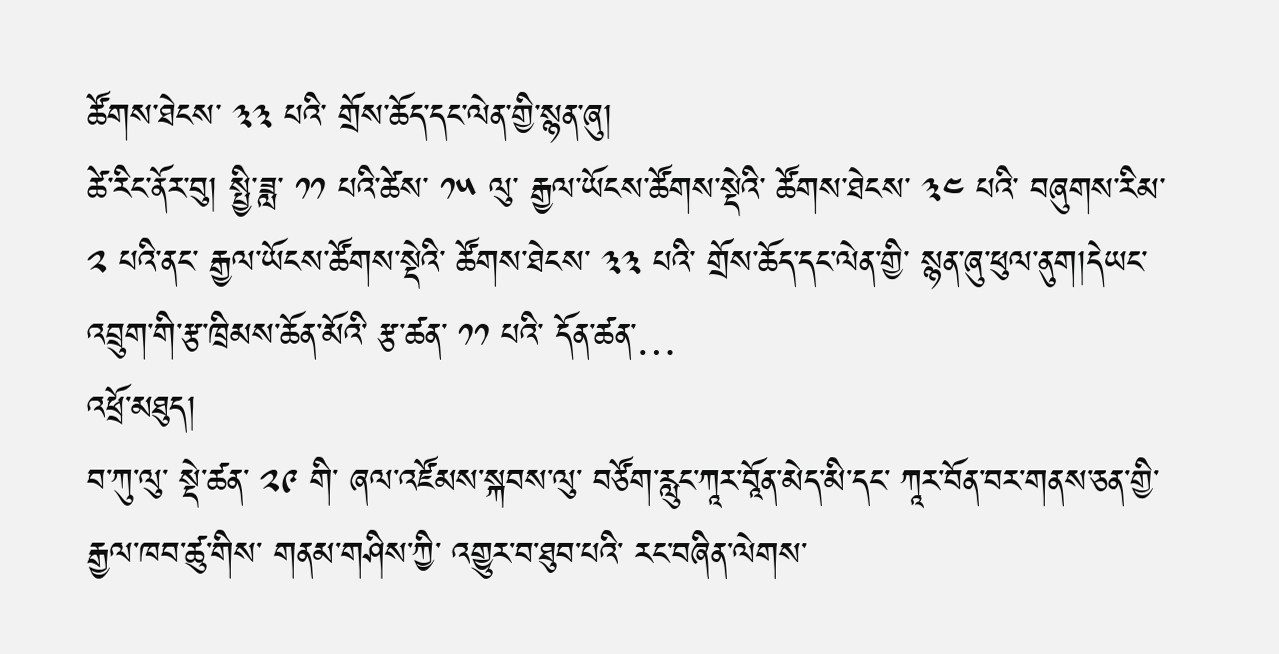ཚོགས་ཐེངས་ ༣༣ པའི་ གྲོས་ཆོད་དང་ལེན་གྱི་སྙན་ཞུ།
ཚེ་རིང་ནོར་བུ། སྤྱི་ཟླ་ ༡༡ པའི་ཚེས་ ༡༥ ལུ་ རྒྱལ་ཡོངས་ཚོགས་སྡེའི་ ཚོགས་ཐེངས་ ༣༤ པའི་ བཞུགས་རིམ་ ༢ པའི་ནང་ རྒྱལ་ཡོངས་ཚོགས་སྡེའི་ ཚོགས་ཐེངས་ ༣༣ པའི་ གྲོས་ཆོད་དང་ལེན་གྱི་ སྙན་ཞུ་ཕུལ་ནུག།དེཡང་ འབྲུག་གི་རྩ་ཁྲིམས་ཆོན་མོའི་ རྩ་ཚན་ ༡༡ པའི་ དོན་ཚན་…
འཕྲོ་མཐུད།
བ་ཀུ་ལུ་ སྡེ་ཚན་ ༢༩ གི་ ཞལ་འཛོམས་སྐབས་ལུ་ བཙོག་རླུང་ཀཱར་བཱོན་མེད་མི་དང་ ཀཱར་བོན་བར་གནས་ཅན་གྱི་ རྒྱལ་ཁབ་ཚུ་གིས་ གནམ་གཤིས་ཀྱི་ འགྱུར་བ་ཐུབ་པའི་ རང་བཞིན་ལེགས་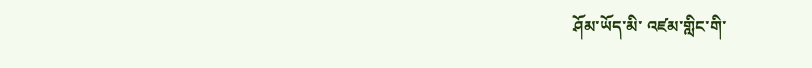ཤོམ་ཡོད་མི་ འཛམ་གླིང་གི་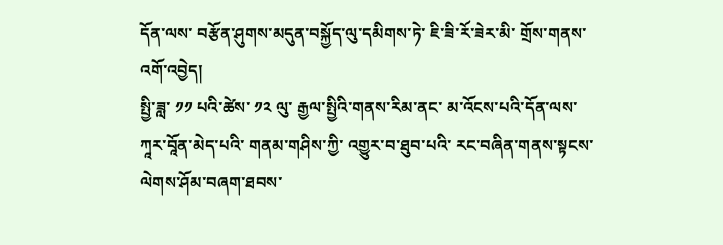དོན་ལས་ བརྩོན་ཤུགས་མདུན་བསྐྱོད་ལུ་དམིགས་ཏེ་ ཇི་ཟི་རོ་ཟེར་མི་ གྲོས་གནས་འགོ་འབྱེད།
སྤྱི་ཟླ་ ༡༡ པའི་ཚེས་ ༡༢ ལུ་ རྒྱལ་སྤྱིའི་གནས་རིམ་ནང་ མ་འོངས་པའི་དོན་ལས་ ཀཱར་བཱོན་མེད་པའི་ གནམ་གཤིས་ཀྱི་ འགྱུར་བ་ཐུབ་པའི་ རང་བཞིན་གནས་སྟངས་ ལེགས་ཤོམ་བཞག་ཐབས་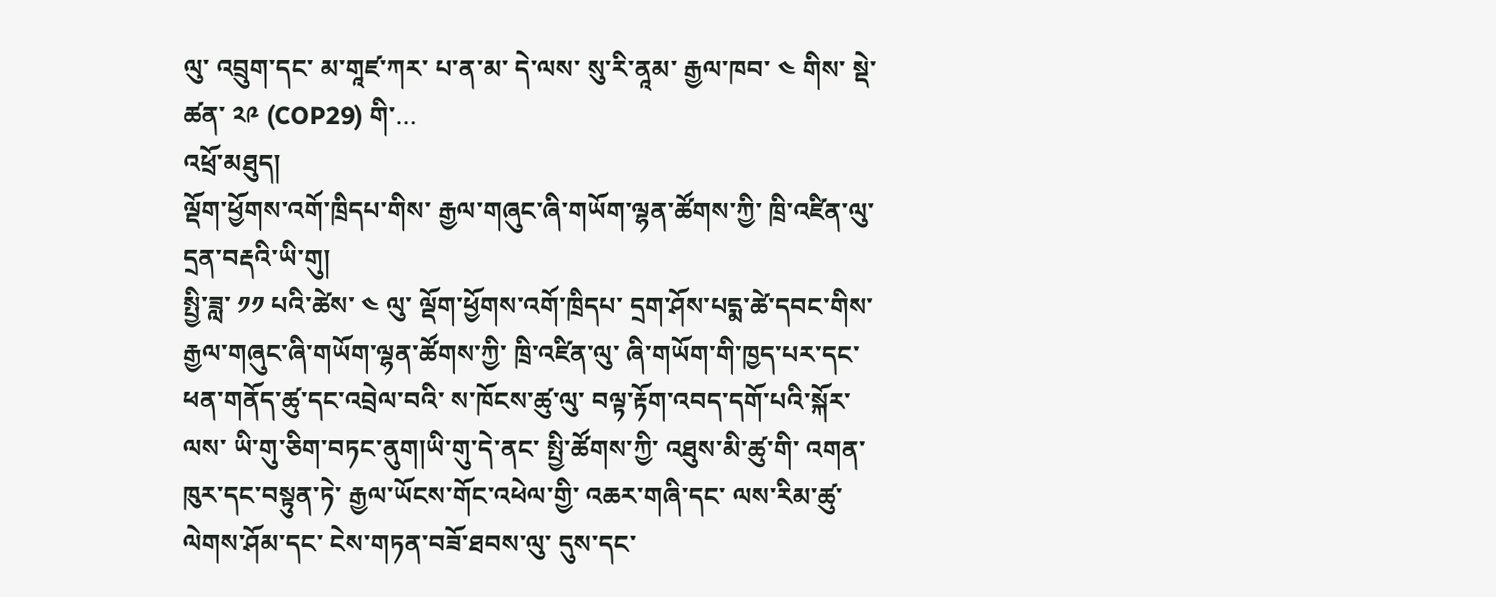ལུ་ འབྲུག་དང་ མ་གཱཛ་ཀར་ པ་ན་མ་ དེ་ལས་ སུ་རི་ནཱམ་ རྒྱལ་ཁབ་ ༤ གིས་ སྡེ་ཚན་ ༢༩ (COP29) གི་…
འཕྲོ་མཐུད།
ལྡོག་ཕྱོགས་འགོ་ཁྲིདཔ་གིས་ རྒྱལ་གཞུང་ཞི་གཡོག་ལྷན་ཚོགས་ཀྱི་ ཁྲི་འཛིན་ལུ་ དྲན་བརྡའི་ཡི་གུ།
སྤྱི་ཟླ་ ༡༡ པའི་ཚེས་ ༤ ལུ་ ལྡོག་ཕྱོགས་འགོ་ཁྲིདཔ་ དྲག་ཤོས་པདྨ་ཚེ་དབང་གིས་ རྒྱལ་གཞུང་ཞི་གཡོག་ལྷན་ཚོགས་ཀྱི་ ཁྲི་འཛིན་ལུ་ ཞི་གཡོག་གི་ཁྱད་པར་དང་ ཕན་གནོད་ཚུ་དང་འབྲེལ་བའི་ ས་ཁོངས་ཚུ་ལུ་ བལྟ་རྟོག་འབད་དགོ་པའི་སྐོར་ལས་ ཡི་གུ་ཅིག་བཏང་ནུག།ཡི་གུ་དེ་ནང་ སྤྱི་ཚོགས་ཀྱི་ འཐུས་མི་ཚུ་གི་ འགན་ཁུར་དང་བསྟུན་ཏེ་ རྒྱལ་ཡོངས་གོང་འཕེལ་གྱི་ འཆར་གཞི་དང་ ལས་རིམ་ཚུ་ ལེགས་ཤོམ་དང་ ངེས་གཏན་བཟོ་ཐབས་ལུ་ དུས་དང་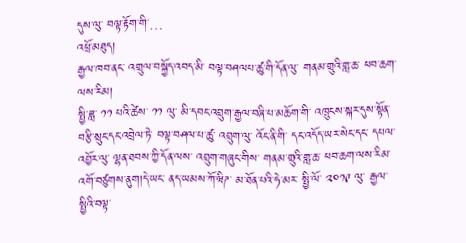དུས་ལུ་ བལྟ་རྟོག་གི་…
འཕྲོ་མཐུད།
རྒྱལ་ཁབ་ནང་ འགྲུལ་བསྐྱོད་འབད་མི་ བལྟ་བཤལཔ་ཚུ་གི་དོན་ལུ་ གནམ་གྲུའི་གླ་ཆ་ ཕབ་ཆག་ལས་རིམ།
སྤྱི་ཟླ་ ༡༡ པའི་ཚེས་ ༡༡ ལུ་ མི་དབང་འབྲུག་རྒྱལ་བཞི་པ་མཆོག་གི་ འཁྲུངས་སྐར་དུས་སྟོན་ བརྩི་སྲུང་དང་འབྲེལ་ཏེ་ བལྟ་བཤལ་པ་ཚུ་ འབྲུག་ལུ་ འོང་ནི་གི་ དང་འདོད་ཡར་སེང་དང་ དཔལ་འབྱོར་ལུ་ ལྷན་ཐབས་ཀྱི་དོན་ལས་ འབྲུག་གཞུང་གིས་ གནམ་གྲུའི་གླ་ཆ་ ཕབ་ཆག་ལས་རིམ་ འགོ་བཙུགས་ནུག།དེ་ཡང་ ནད་ཡམས་ཀོ་ཝིཌ་ མ་ཐོན་པའི་ཧེ་མར་ སྤྱི་ལོ་ ༢༠༡༩ ལུ་ རྒྱལ་སྤྱིའི་བལྟ་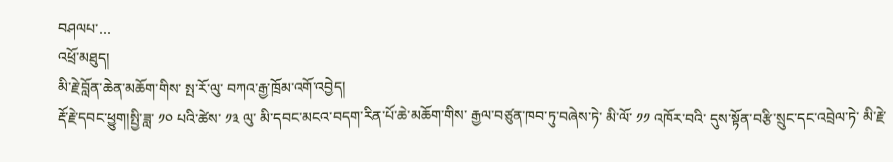བཤལཔ་…
འཕྲོ་མཐུད།
མི་རྗེ་བློན་ཆེན་མཆོག་གིས་ སྤ་རོ་ལུ་ བཀའ་རྒྱ་ཁྲོམ་འགོ་འབྱེད།
རྡོ་རྗེ་དབང་ཕྱུག།སྤྱི་ཟླ་ ༡༠ པའི་ཚེས་ ༡༣ ལུ་ མི་དབང་མངའ་བདག་རིན་པོ་ཆེ་མཆོག་གིས་ རྒྱལ་བཙུན་ཁབ་ཏུ་བཞེས་ཏེ་ མི་ལོ་ ༡༡ འཁོར་བའི་ དུས་སྟོན་བརྩི་སྲུང་དང་འབྲེལ་ཏེ་ མི་རྗེ་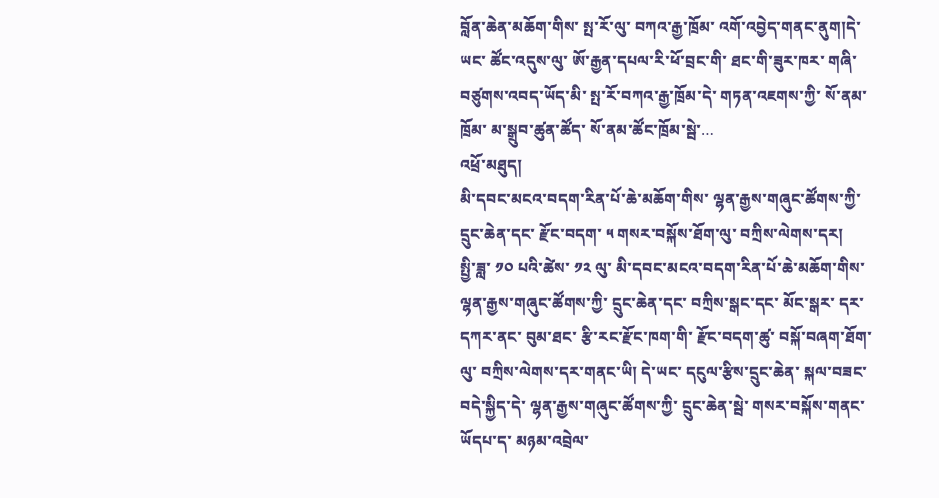བློན་ཆེན་མཆོག་གིས་ སྤ་རོ་ལུ་ བཀའ་རྒྱ་ཁྲོམ་ འགོ་འབྱེད་གནང་ནུག།དེ་ཡང་ ཚོང་འདུས་ལུ་ ཨོ་རྒྱན་དཔལ་རི་ཕོ་བྲང་གི་ ཐང་གི་ཟུར་ཁར་ གཞི་བཙུགས་འབད་ཡོད་མི་ སྤ་རོ་བཀའ་རྒྱ་ཁྲོམ་དེ་ གཏན་འཇགས་ཀྱི་ སོ་ནམ་ཁྲོམ་ མ་སྒྲུབ་ཚུན་ཚོད་ སོ་ནམ་ཚོང་ཁྲོམ་སྦེ་…
འཕྲོ་མཐུད།
མི་དབང་མངའ་བདག་རིན་པོ་ཆེ་མཆོག་གིས་ ལྷན་རྒྱས་གཞུང་ཚོགས་ཀྱི་ དྲུང་ཆེན་དང་ རྫོང་བདག་ ༥ གསར་བསྐོས་ཐོག་ལུ་ བཀྲིས་ལེགས་དར།
སྤྱི་ཟླ་ ༡༠ པའི་ཚེས་ ༡༢ ལུ་ མི་དབང་མངའ་བདག་རིན་པོ་ཆེ་མཆོག་གིས་ ལྷན་རྒྱས་གཞུང་ཚོགས་ཀྱི་ དྲུང་ཆེན་དང་ བཀྲིས་སྒང་དང་ མོང་སྒར་ དར་དཀར་ནང་ བུམ་ཐང་ རྩི་རང་རྫོང་ཁག་གི་ རྫོང་བདག་ཚུ་ བསྐོ་བཞག་ཐོག་ལུ་ བཀྲིས་ལེགས་དར་གནང་ཡི། དེ་ཡང་ དངུལ་རྩིས་དྲུང་ཆེན་ སྐལ་བཟང་བདེ་སྐྱིད་དེ་ ལྷན་རྒྱས་གཞུང་ཚོགས་ཀྱི་ དྲུང་ཆེན་སྦེ་ གསར་བསྐོས་གནང་ཡོདཔ་ད་ མཉམ་འབྲེལ་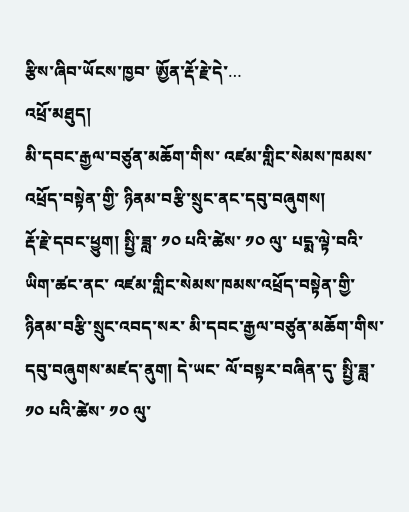རྩིས་ཞིབ་ཡོངས་ཁྱབ་ ཨྱོན་རྡོ་རྗེ་དེ་…
འཕྲོ་མཐུད།
མི་དབང་རྒྱལ་བཙུན་མཆོག་གིས་ འཛམ་གླིང་སེམས་ཁམས་འཕྲོད་བསྟེན་གྱི་ ཉིནམ་བརྩི་སྲུང་ནང་དབུ་བཞུགས།
རྡོ་རྗེ་དབང་ཕྱུག། སྤྱི་ཟླ་ ༡༠ པའི་ཚེས་ ༡༠ ལུ་ པདྨ་ལྟེ་བའི་ཡིག་ཚང་ནང་ འཛམ་གླིང་སེམས་ཁམས་འཕྲོད་བསྟེན་གྱི་ ཉིནམ་བརྩི་སྲུང་འབད་སར་ མི་དབང་རྒྱལ་བཙུན་མཆོག་གིས་ དབུ་བཞུགས་མཛད་ནུག། དེ་ཡང་ ལོ་བསྟར་བཞིན་དུ་ སྤྱི་ཟླ་ ༡༠ པའི་ཚེས་ ༡༠ ལུ་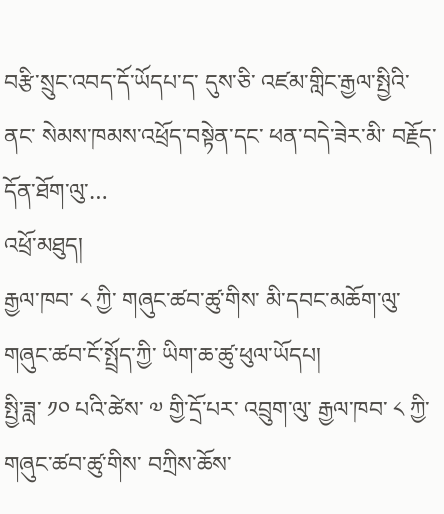བརྩི་སྲུང་འབད་དོ་ཡོདཔ་ད་ དུས་ཅི་ འཛམ་གླིང་རྒྱལ་སྤྱིའི་ནང་ སེམས་ཁམས་འཕྲོད་བསྟེན་དང་ ཕན་བདེ་ཟེར་མི་ བརྗོད་དོན་ཐོག་ལུ་…
འཕྲོ་མཐུད།
རྒྱལ་ཁབ་ ༨ ཀྱི་ གཞུང་ཚབ་ཚུ་གིས་ མི་དབང་མཆོག་ལུ་ གཞུང་ཚབ་ངོ་སྤྲོད་ཀྱི་ ཡིག་ཆ་ཚུ་ཕུལ་ཡོདཔ།
སྤྱི་ཟླ་ ༡༠ པའི་ཚེས་ ༧ གྱི་དྲོ་པར་ འབྲུག་ལུ་ རྒྱལ་ཁབ་ ༨ ཀྱི་ གཞུང་ཚབ་ཚུ་གིས་ བཀྲིས་ཆོས་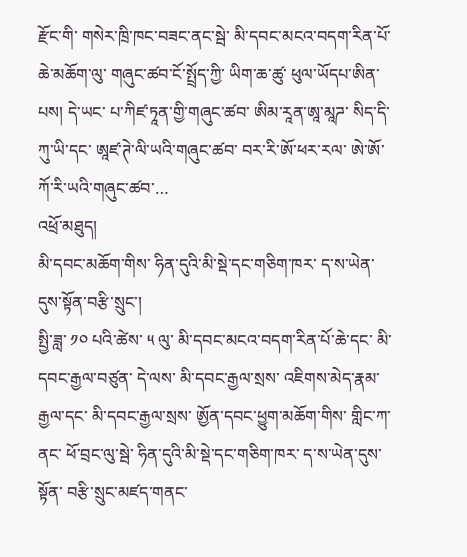རྫོང་གི་ གསེར་ཁྲི་ཁང་བཟང་ནང་སྦེ་ མི་དབང་མངའ་བདག་རིན་པོ་ཆེ་མཆོག་ལུ་ གཞུང་ཚབ་ངོ་སྤྲོད་ཀྱི་ ཡིག་ཆ་ཚུ་ ཕུལ་ཡོདཔ་ཨིན་པས། དེ་ཡང་ པ་ཀིཛ་ཏཱན་གྱི་གཞུང་ཚབ་ ཨིམ་རཱན་ཨཱ་མཱཌ་ སིད་དི་ཀུ་ཡི་དང་ ཨཱཛ་ཊེ་ལི་ཡའི་གཞུང་ཚབ་ བར་རི་ཨོ་ཕར་རལ་ ཨེ་ཨོ་ ཀོ་རི་ཡའི་གཞུང་ཚབ་…
འཕྲོ་མཐུད།
མི་དབང་མཆོག་གིས་ ཧིན་དུའི་མི་སྡེ་དང་གཅིག་ཁར་ ད་ས་ཡེན་དུས་སྟོན་བརྩི་སྲུང་།
སྤྱི་ཟླ་ ༡༠ པའི་ཚེས་ ༥ ལུ་ མི་དབང་མངའ་བདག་རིན་པོ་ཆེ་དང་ མི་དབང་རྒྱལ་བཙུན་ དེ་ལས་ མི་དབང་རྒྱལ་སྲས་ འཇིགས་མེད་རྣམ་རྒྱལ་དང་ མི་དབང་རྒྱལ་སྲས་ ཨྱོན་དབང་ཕྱུག་མཆོག་གིས་ གླིང་ཀ་ནང་ ཕོ་བྲང་ལུ་སྦེ་ ཧིན་དུའི་མི་སྡེ་དང་གཅིག་ཁར་ ད་ས་ཡེན་དུས་སྟོན་ བརྩི་སྲུང་མཛད་གནང་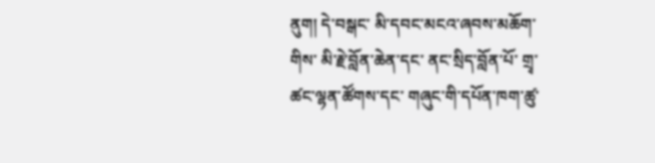ནུག། དེ་བསྒང་ མི་དབང་མངའ་ཞབས་མཆོག་གིས་ མི་རྗེ་བློན་ཆེན་དང་ ནང་སྲིད་བློན་པོ་ གྲྭ་ཚང་ལྷན་ཚོགས་དང་ གཞུང་གི་དཔོན་ཁག་ཚུ་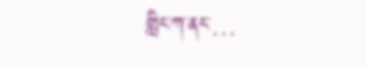གླིང་ཀ་ནང་…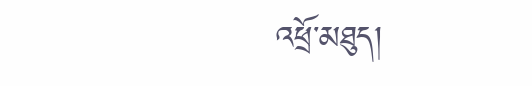འཕྲོ་མཐུད།